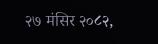२७ मंसिर २०८२,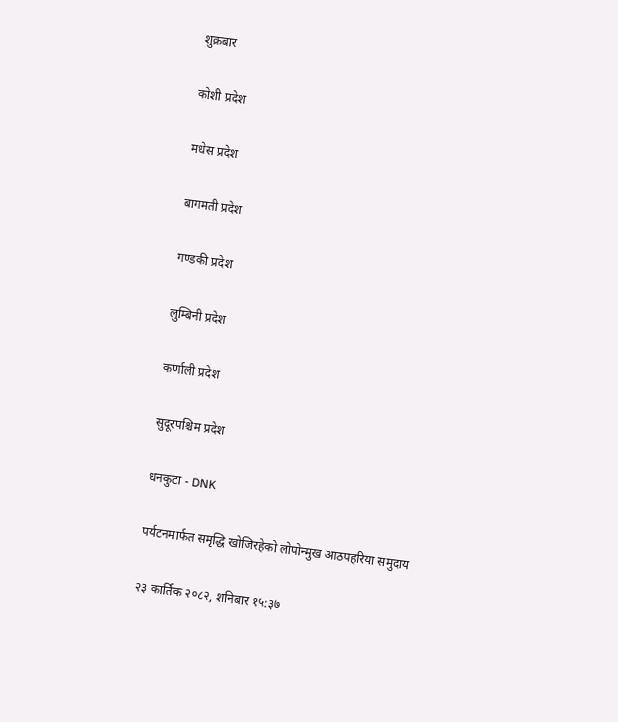शुक्रबार

कोशी प्रदेश

मधेस प्रदेश

बागमती प्रदेश

गण्डकी प्रदेश

लुम्बिनी प्रदेश

कर्णाली प्रदेश

सुदूरपश्चिम प्रदेश

धनकुटा - DNK

पर्यटनमार्फत समृद्धि खोजिरहेको लोपोन्मुख आठपहरिया समुदाय

२३ कार्तिक २०८२, शनिबार १५:३७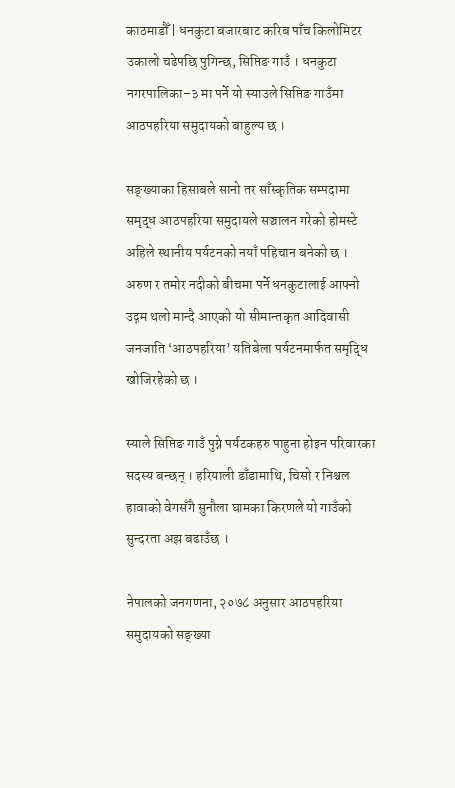काठमाडौँ | धनकुटा बजारबाट करिब पाँच किलोमिटर उकालो चढेपछि पुगिन्छ, सिप्तिङ गाउँ । धनकुटा नगरपालिका–३ मा पर्ने यो स्याउले सिप्तिङ गाउँमा आठपहरिया समुदायको बाहुल्य छ ।

सङ्ख्याका हिसाबले सानो तर साँस्कृतिक सम्पदामा समृद्ध आठपहरिया समुदायले सञ्चालन गरेको होमस्टे अहिले स्थानीय पर्यटनको नयाँ पहिचान बनेको छ । अरुण र तमोर नदीको बीचमा पर्ने धनकुटालाई आफ्नो उद्गम थलो मान्दै आएको यो सीमान्तकृत आदिवासी जनजाति ‘आठपहरिया’ यतिबेला पर्यटनमार्फत समृद्धि खोजिरहेको छ ।

स्याले सिप्तिङ गाउँ पुग्ने पर्यटकहरु पाहुना होइन परिवारका सदस्य बन्छन् । हरियाली डाँडामाथि, चिसो र निश्चल हावाको वेगसँगै सुनौला घामका किरणले यो गाउँको सुन्दरता अझ बढाउँछ ।

नेपालको जनगणना, २०७८ अनुसार आठपहरिया समुदायको सङ्ख्या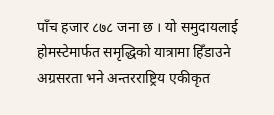पाँच हजार ८७८ जना छ । यो समुदायलाई होमस्टेमार्फत समृद्धिको यात्रामा हिँडाउने अग्रसरता भने अन्तरराष्ट्रिय एकीकृत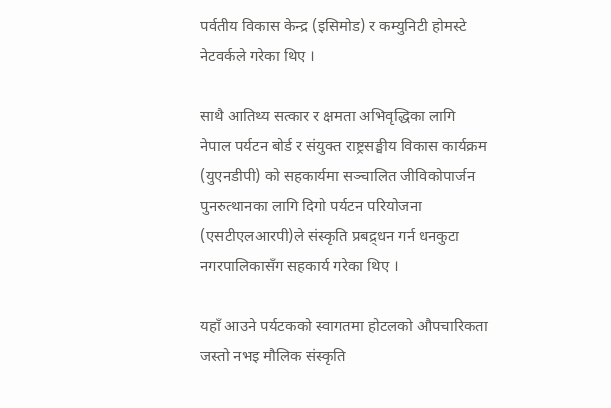पर्वतीय विकास केन्द्र (इसिमोड) र कम्युनिटी होमस्टे नेटवर्कले गरेका थिए ।

साथै आतिथ्य सत्कार र क्षमता अभिवृद्धिका लागि नेपाल पर्यटन बोर्ड र संयुक्त राष्ट्रसङ्घीय विकास कार्यक्रम (युएनडीपी) को सहकार्यमा सञ्चालित जीविकोपार्जन पुनरुत्थानका लागि दिगो पर्यटन परियोजना (एसटीएलआरपी)ले संस्कृति प्रबद्र्धन गर्न धनकुटा नगरपालिकासँग सहकार्य गरेका थिए ।

यहाँ आउने पर्यटकको स्वागतमा होटलको औपचारिकता जस्तो नभइ मौलिक संस्कृति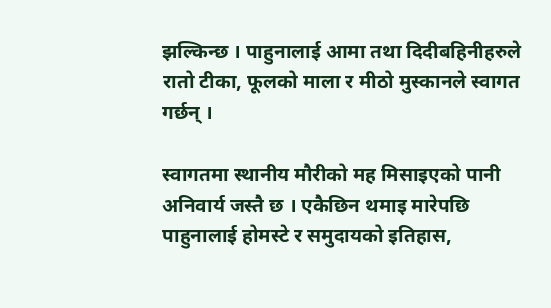झल्किन्छ । पाहुनालाई आमा तथा दिदीबहिनीहरुले रातो टीका, फूलको माला र मीठो मुस्कानले स्वागत गर्छन् ।

स्वागतमा स्थानीय मौरीको मह मिसाइएको पानी अनिवार्य जस्तै छ । एकैछिन थमाइ मारेपछि पाहुनालाई होमस्टे र समुदायको इतिहास,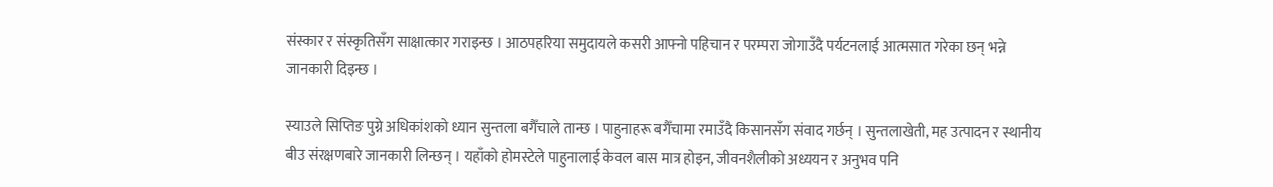संस्कार र संस्कृतिसँग साक्षात्कार गराइन्छ । आठपहरिया समुदायले कसरी आफ्नो पहिचान र परम्परा जोगाउँदै पर्यटनलाई आत्मसात गरेका छन् भन्ने जानकारी दिइन्छ ।

स्याउले सिप्तिङ पुग्ने अधिकांशको ध्यान सुन्तला बगैँचाले तान्छ । पाहुनाहरू बगैँचामा रमाउँदै किसानसँग संवाद गर्छन् । सुन्तलाखेती, मह उत्पादन र स्थानीय बीउ संरक्षणबारे जानकारी लिन्छन् । यहाँको होमस्टेले पाहुनालाई केवल बास मात्र होइन, जीवनशैलीको अध्ययन र अनुभव पनि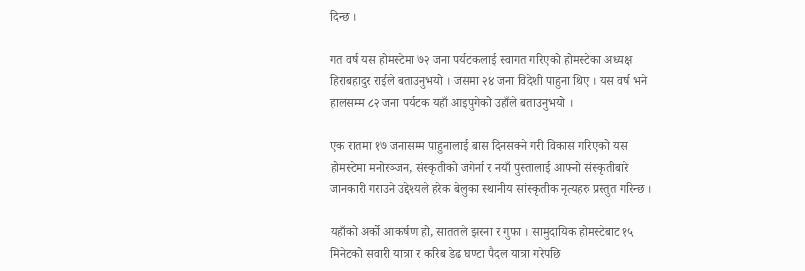दिन्छ ।

गत वर्ष यस होमस्टेमा ७२ जना पर्यटकलाई स्वागत गरिएको होमस्टेका अध्यक्ष हिराबहादुर राईले बताउनुभयो । जसमा २४ जना विदेशी पाहुना थिए । यस वर्ष भने हालसम्म ८२ जना पर्यटक यहाँ आइपुगेको उहाँले बताउनुभयो ।

एक रातमा १७ जनासम्म पाहुनालाई बास दिनसक्ने गरी विकास गरिएको यस होमस्टेमा मनोरञ्जन, संस्कृतीको जगेर्ना र नयाँ पुस्तालाई आफ्नो संस्कृतीबारे जानकारी गराउने उद्देश्यले हरेक बेलुका स्थानीय सांस्कृतीक नृत्यहरु प्रस्तुत गरिन्छ ।

यहाँको अर्को आकर्षण हो, साततले झरना र गुफा । सामुदायिक होमस्टेबाट १५ मिनेटको सवारी यात्रा र करिब डेढ घण्टा पैदल यात्रा गरेपछि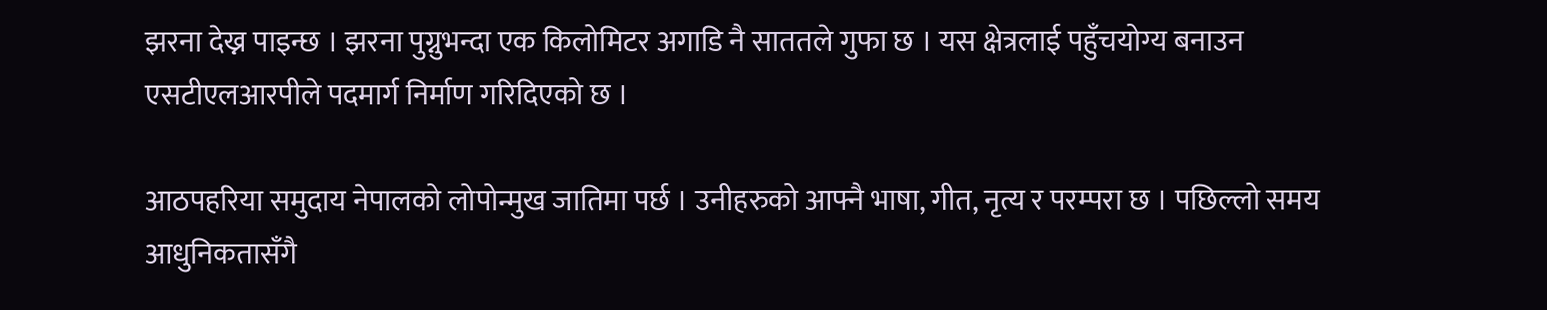झरना देख्न पाइन्छ । झरना पुग्नुभन्दा एक किलोमिटर अगाडि नै साततले गुफा छ । यस क्षेत्रलाई पहुँचयोग्य बनाउन एसटीएलआरपीले पदमार्ग निर्माण गरिदिएको छ ।

आठपहरिया समुदाय नेपालको लोपोन्मुख जातिमा पर्छ । उनीहरुको आफ्नै भाषा, गीत, नृत्य र परम्परा छ । पछिल्लो समय आधुनिकतासँगै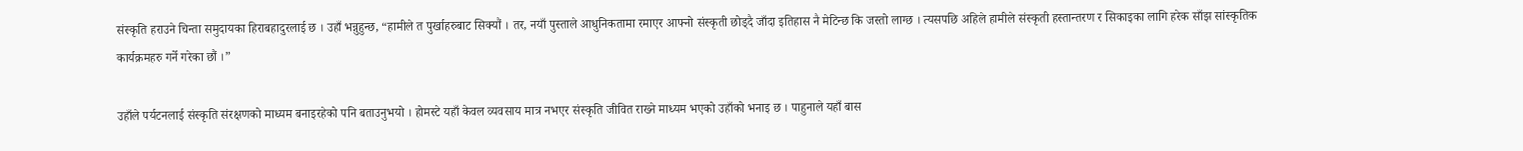संस्कृति हराउने चिन्ता समुदायका हिराबहादुरलाई छ । उहाँ भन्नुहुन्छ, “हामीले त पुर्खाहरुबाट सिक्यौं । तर, नयाँ पुस्ताले आधुनिकतामा रमाएर आफ्नो संस्कृती छोड्दै जाँदा इतिहास नै मेटिन्छ कि जस्तो लाग्छ । त्यसपछि अहिले हामीले संस्कृती हस्तान्तरण र सिकाइका लागि हरेक साँझ सांस्कृतिक कार्यक्रमहरु गर्ने गरेका छौं ।”

उहाँले पर्यटनलाई संस्कृति संरक्षणको माध्यम बनाइरहेको पनि बताउनुभयो । होमस्टे यहाँ केवल व्यवसाय मात्र नभएर संस्कृति जीवित राख्ने माध्यम भएको उहाँको भनाइ छ । पाहुनाले यहाँ बास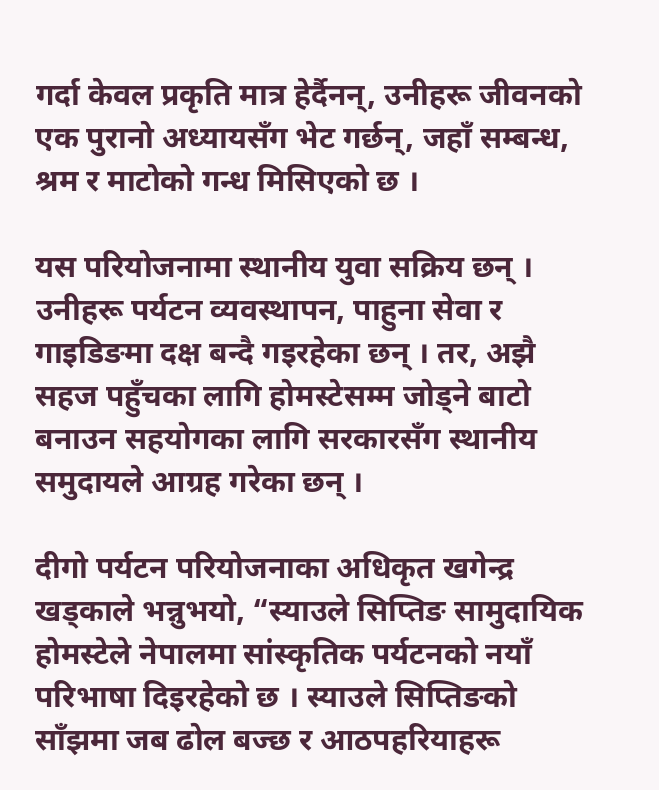गर्दा केवल प्रकृति मात्र हेर्दैनन्, उनीहरू जीवनको एक पुरानो अध्यायसँग भेट गर्छन्, जहाँ सम्बन्ध, श्रम र माटोको गन्ध मिसिएको छ ।

यस परियोजनामा स्थानीय युवा सक्रिय छन् । उनीहरू पर्यटन व्यवस्थापन, पाहुना सेवा र गाइडिङमा दक्ष बन्दै गइरहेका छन् । तर, अझै सहज पहुँचका लागि होमस्टेसम्म जोड्ने बाटो बनाउन सहयोगका लागि सरकारसँग स्थानीय समुदायले आग्रह गरेका छन् ।

दीगो पर्यटन परियोजनाका अधिकृत खगेन्द्र खड्काले भन्नुभयो, “स्याउले सिप्तिङ सामुदायिक होमस्टेले नेपालमा सांस्कृतिक पर्यटनको नयाँ परिभाषा दिइरहेको छ । स्याउले सिप्तिङको साँझमा जब ढोल बज्छ र आठपहरियाहरू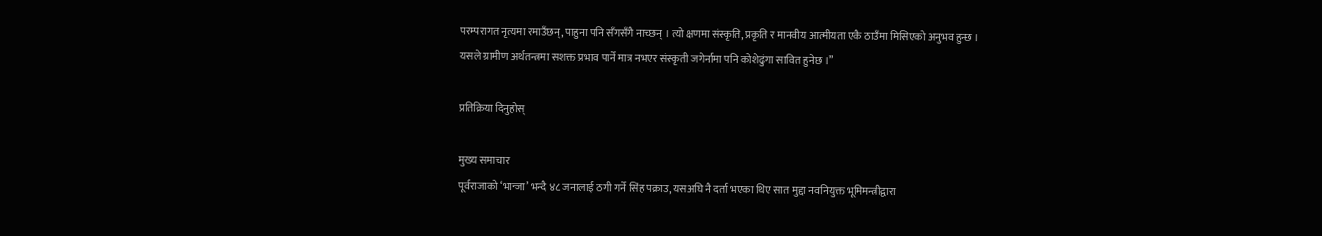परम्परागत नृत्यमा रमाउँछन्, पाहुना पनि सँगसँगै नाच्छन् । त्यो क्षणमा संस्कृति, प्रकृति र मानवीय आत्मीयता एकै ठाउँमा मिसिएको अनुभव हुन्छ । यसले ग्रामीण अर्थतन्त्रमा सशक्त प्रभाव पार्ने मात्र नभएर संस्कृती जगेर्नामा पनि कोशेढुंगा सावित हुनेछ ।”

प्रतिक्रिया दिनुहोस्

मुख्य समाचार
पूर्वराजाको ‘भान्जा’ भन्दै ४८ जनालाई ठगी गर्ने सिंह पक्राउ, यसअघि नै दर्ता भएका थिए सात मुद्दा नवनियुक्त भूमिमन्त्रीद्वारा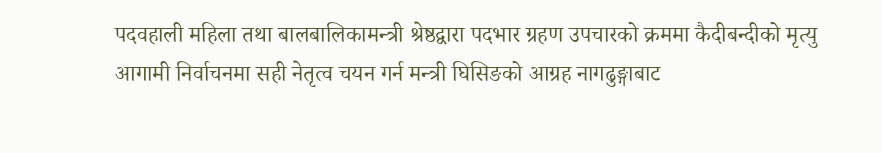पदवहाली महिला तथा बालबालिकामन्त्री श्रेष्ठद्वारा पदभार ग्रहण उपचारको क्रममा कैदीबन्दीको मृत्यु आगामी निर्वाचनमा सही नेतृत्व चयन गर्न मन्त्री घिसिङको आग्रह नागढुङ्गाबाट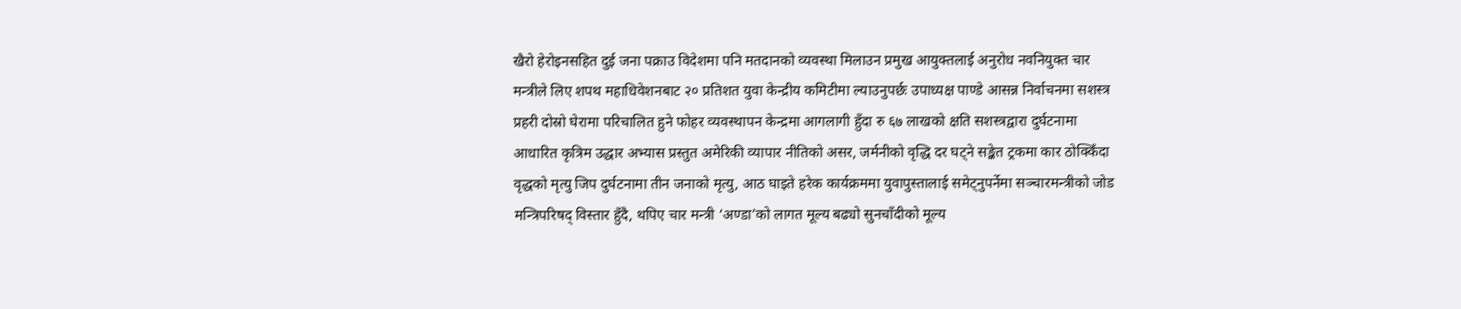खैरो हेरोइनसहित दुई जना पक्राउ विदेशमा पनि मतदानको व्यवस्था मिलाउन प्रमुख आयुक्तलाई अनुरोध नवनियुक्त चार मन्त्रीले लिए शपथ महाधिवेशनबाट २० प्रतिशत युवा केन्द्रीय कमिटीमा ल्याउनुपर्छः उपाध्यक्ष पाण्डे आसन्न निर्वाचनमा सशस्त्र प्रहरी दोस्रो घेरामा परिचालित हुने फोहर व्यवस्थापन केन्द्रमा आगलागी हुँदा रु ६७ लाखको क्षति सशस्त्रद्वारा दुर्घटनामा आधारित कृत्रिम उद्धार अभ्यास प्रस्तुत अमेरिकी व्यापार नीतिको असर, जर्मनीको वृद्धि दर घट्ने सङ्केत ट्रकमा कार ठोक्किँदा वृद्धको मृत्यु जिप दुर्घटनामा तीन जनाको मृत्यु, आठ घाइते हरेक कार्यक्रममा युवापुस्तालाई समेट्नुपर्नेमा सञ्चारमन्त्रीको जोड मन्त्रिपरिषद् विस्तार हुँदै, थपिए चार मन्त्री ‘अण्डा’को लागत मूल्य बढ्यो सुनचाँदीको मूल्य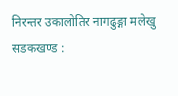निरन्तर उकालोतिर नागढुङ्गा मलेखु सडकखण्ड :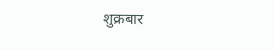शुक्रबार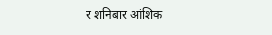र शनिबार आंशिक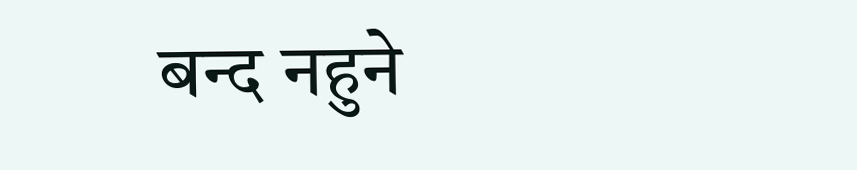बन्द नहुने